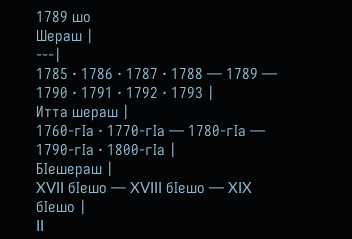1789 шо
Шераш |
---|
1785 · 1786 · 1787 · 1788 — 1789 — 1790 · 1791 · 1792 · 1793 |
Итта шераш |
1760‑гӀа · 1770‑гӀа — 1780‑гӀа — 1790‑гӀа · 1800‑гӀа |
БӀешераш |
XVII бӀешо — XVIII бӀешо — XIX бӀешо |
II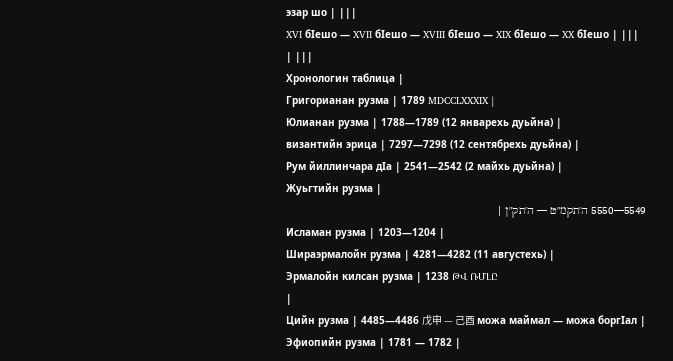эзар шо | |||
XVI бӀешо — XVII бӀешо — XVIII бӀешо — XIX бӀешо — XX бӀешо | |||
| |||
Хронологин таблица |
Григорианан рузма | 1789 MDCCLXXXIX |
Юлианан рузма | 1788—1789 (12 январехь дуьйна) |
византийн эрица | 7297—7298 (12 сентябрехь дуьйна) |
Рум йиллинчара дӀа | 2541—2542 (2 майхь дуьйна) |
Жуьгтийн рузма |
5549—5550 ה'תקמ"ט — ה'תק"ן |
Исламан рузма | 1203—1204 |
Шираэрмалойн рузма | 4281—4282 (11 августехь) |
Эрмалойн килсан рузма | 1238 ԹՎ ՌՄԼԸ
|
Цийн рузма | 4485—4486 戊申 — 己酉 можа маймал — можа боргӀал |
Эфиопийн рузма | 1781 — 1782 |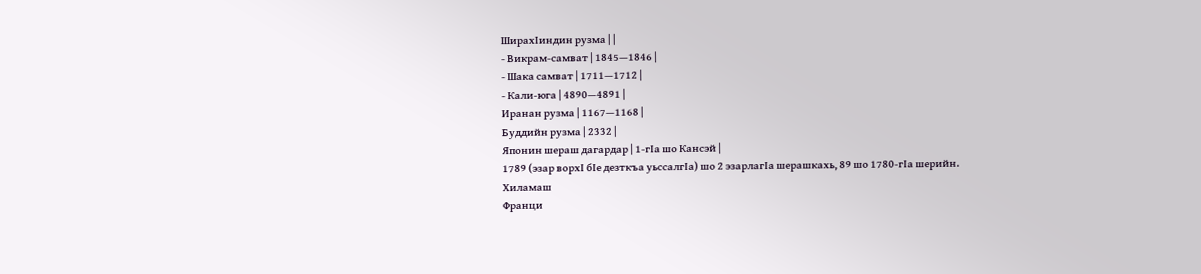ШирахӀиндин рузма | |
- Викрам-самват | 1845—1846 |
- Шака самват | 1711—1712 |
- Кали-юга | 4890—4891 |
Иранан рузма | 1167—1168 |
Буддийн рузма | 2332 |
Японин шераш дагардар | 1-гӀа шо Кансэй |
1789 (эзар ворхӀ бӀе дезткъа уьссалгӀа) шо 2 эзарлагӀа шерашкахь, 89 шо 1780-гӀа шерийн.
Хиламаш
Франци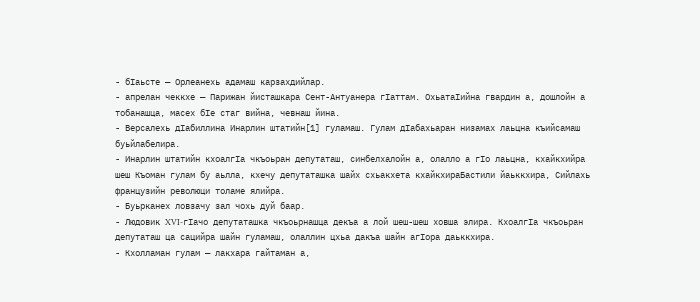- бӀаьсте — Орлеанехь адамаш карзахдийлар.
- апрелан чеккхе — Парижан йисташкара Сент-Антуанера гӀаттам. ОхьатаӀийна гвардин а, дошлойн а тобанашца, масех бӀе стаг вийна, чевнаш йина.
- Версалехь дӀабиллина Инарлин штатийн[1] гуламаш. Гулам дӀабахьаран низамах лаьцна къийсамаш буьйлабелира.
- Инарлин штатийн кхоалгӀа чкъоьран депутаташ, синбелхалойн а, олалло а гӀо лаьцна, кхайкхийра шеш Къоман гулам бу аьлла, кхечу депутаташка шайх схьакхета кхайкхираБастили йаьккхира, Сийлахь французийн революци толаме ялийра.
- Буьрканех ловзачу зал чохь дуй баар.
- Людовик XVI-гӀачо депутаташка чкъоьрнашца декъа а лой шеш-шеш ховша элира. КхоалгӀа чкъоьран депутаташ ца сацийра шайн гуламаш, олаллин цхьа дакъа шайн агӀора даьккхира.
- Кхолламан гулам — лакхара гайтаман а,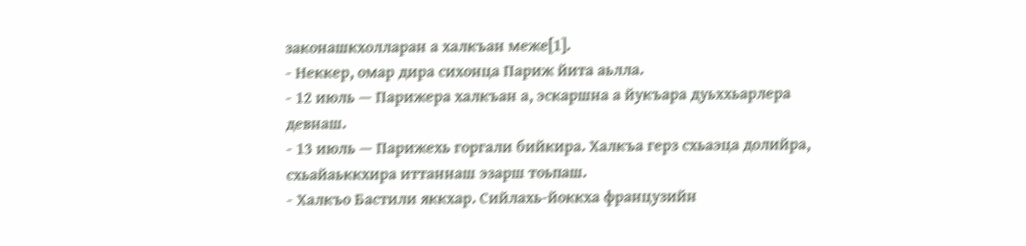законашкхолларан а халкъан меже[1].
- Неккер, омар дира сихонца Париж йита аьлла.
- 12 июль — Парижера халкъан а, эскаршна а йукъара дуьххьарлера девнаш.
- 13 июль — Парижехь горгали бийкира. Халкъа герз схьаэца долийра, схьайаьккхира иттаннаш эзарш тоьпаш.
- Халкъо Бастили яккхар. Сийлахь-йоккха французийн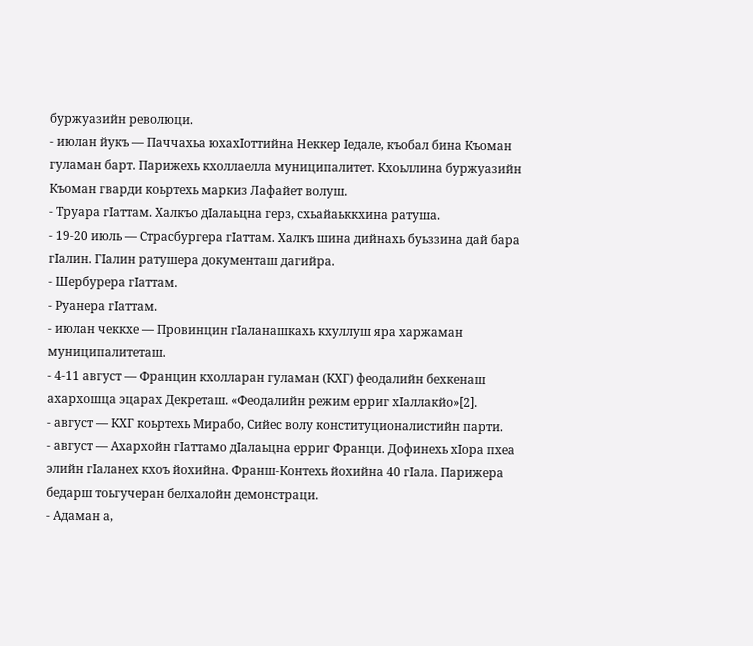буржуазийн революци.
- июлан йукъ — Паччахьа юхахӀоттийна Неккер Ӏедале, къобал бина Къоман гуламан барт. Парижехь кхоллаелла муниципалитет. Кхоьллина буржуазийн Къоман гварди коьртехь маркиз Лафайет волуш.
- Труара гӀаттам. Халкъо дӀалаьцна герз, схьайаьккхина ратуша.
- 19-20 июль — Страсбургера гӀаттам. Халкъ шина дийнахь буьззина дай бара гӀалин. ГӀалин ратушера документаш дагийра.
- Шербурера гӀаттам.
- Руанера гӀаттам.
- июлан чеккхе — Провинцин гӀаланашкахь кхуллуш яра харжаман муниципалитеташ.
- 4-11 август — Францин кхолларан гуламан (КХГ) феодалийн бехкенаш ахархошца эцарах Декреташ. «Феодалийн режим ерриг хӀаллакйо»[2].
- август — КХГ коьртехь Мирабо, Сийес волу конституционалистийн парти.
- август — Ахархойн гӀаттамо дӀалаьцна ерриг Франци. Дофинехь хӀора пхеа элийн гӀаланех кхоъ йохийна. Франш-Контехь йохийна 40 гӀала. Парижера бедарш тоьгучеран белхалойн демонстраци.
- Адаман а,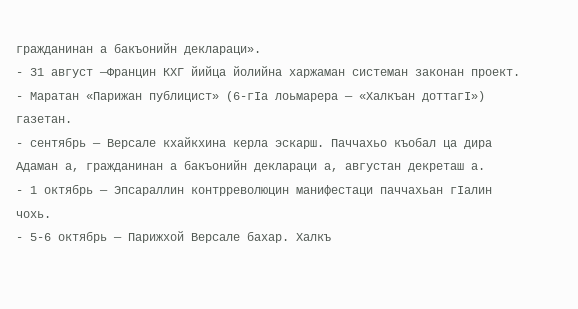гражданинан а бакъонийн деклараци».
- 31 август —Францин КХГ йийца йолийна харжаман системан законан проект.
- Маратан «Парижан публицист» (6-гӀа лоьмарера — «Халкъан доттагӀ») газетан.
- сентябрь — Версале кхайкхина керла эскарш. Паччахьо къобал ца дира Адаман а, гражданинан а бакъонийн деклараци а, августан декреташ а.
- 1 октябрь — Эпсараллин контрреволюцин манифестаци паччахьан гӀалин чохь.
- 5-6 октябрь — Парижхой Версале бахар. Халкъ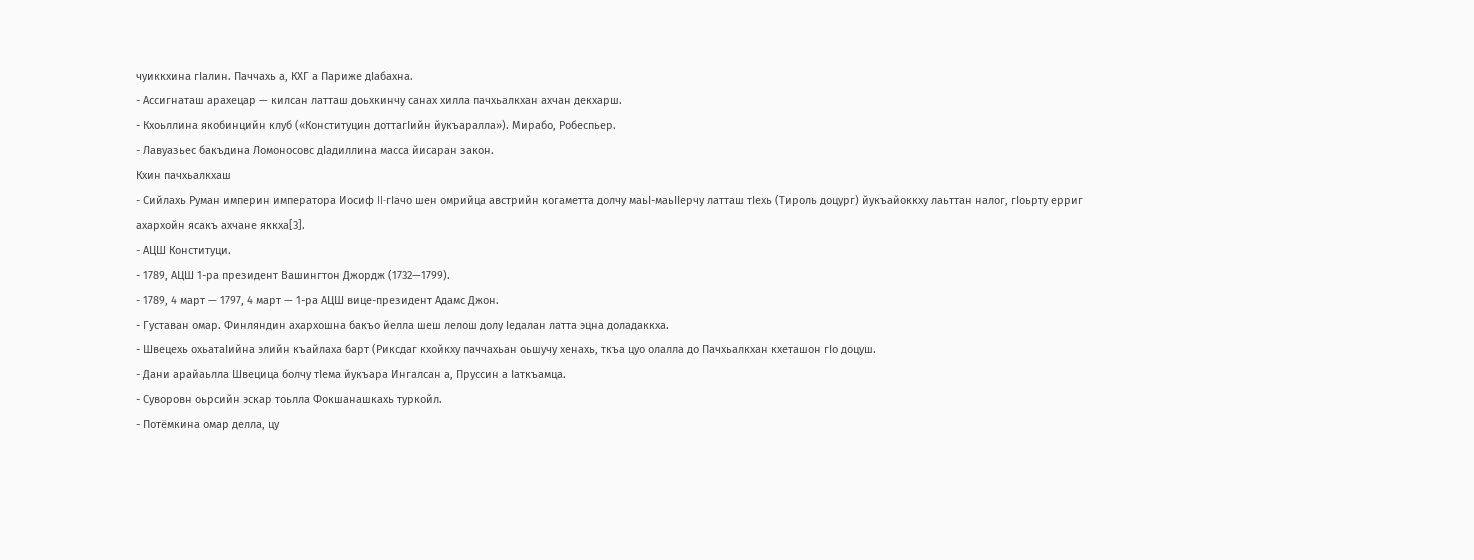чуиккхина гӀалин. Паччахь а, КХГ а Париже дӀабахна.
- Ассигнаташ арахецар — килсан латташ доьхкинчу санах хилла пачхьалкхан ахчан декхарш.
- Кхоьллина якобинцийн клуб («Конституцин доттагӀийн йукъаралла»). Мирабо, Робеспьер.
- Лавуазьес бакъдина Ломоносовс дӀадиллина масса йисаран закон.
Кхин пачхьалкхаш
- Сийлахь Руман империн императора Иосиф II-гӀачо шен омрийца австрийн когаметта долчу маьӀ-маьӀӀерчу латташ тӀехь (Тироль доцург) йукъайоккху лаьттан налог, гӀоьрту ерриг ахархойн ясакъ ахчане яккха[3].
- АЦШ Конституци.
- 1789, АЦШ 1-ра президент Вашингтон Джордж (1732—1799).
- 1789, 4 март — 1797, 4 март — 1-ра АЦШ вице-президент Адамс Джон.
- Густаван омар. Финляндин ахархошна бакъо йелла шеш лелош долу Ӏедалан латта эцна доладаккха.
- Швецехь охьатаӀийна элийн къайлаха барт (Риксдаг кхойкху паччахьан оьшучу хенахь, ткъа цуо олалла до Пачхьалкхан кхеташон гӀо доцуш.
- Дани арайаьлла Швецица болчу тӀема йукъара Ингалсан а, Пруссин а Ӏаткъамца.
- Суворовн оьрсийн эскар тоьлла Фокшанашкахь туркойл.
- Потёмкина омар делла, цу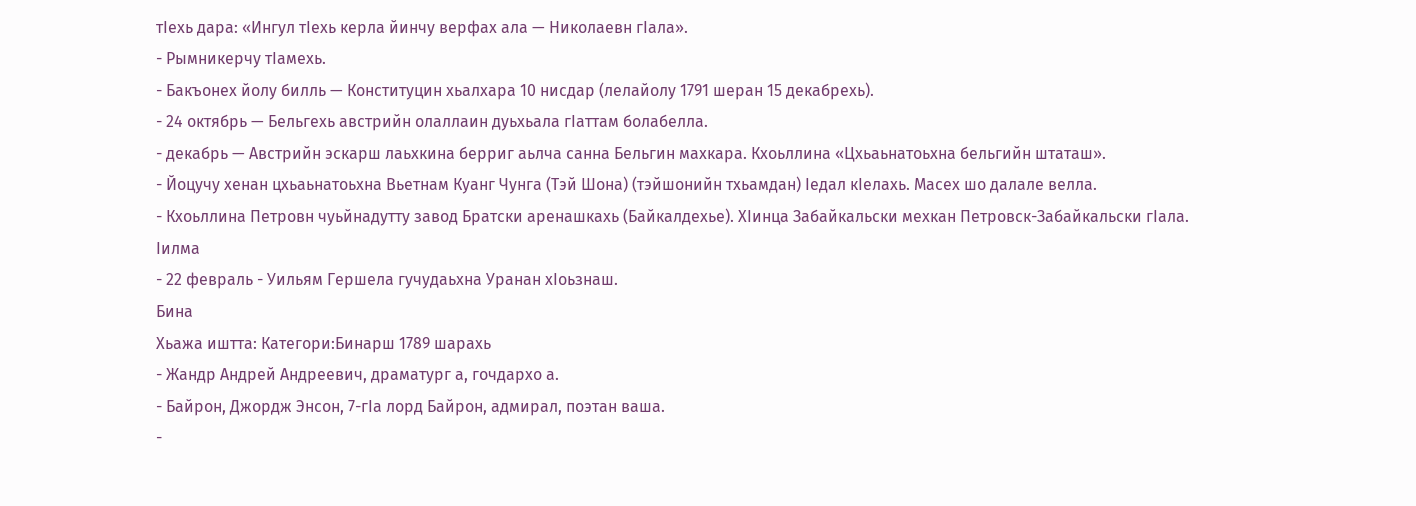тӀехь дара: «Ингул тӀехь керла йинчу верфах ала — Николаевн гӀала».
- Рымникерчу тӀамехь.
- Бакъонех йолу билль — Конституцин хьалхара 10 нисдар (лелайолу 1791 шеран 15 декабрехь).
- 24 октябрь — Бельгехь австрийн олаллаин дуьхьала гӀаттам болабелла.
- декабрь — Австрийн эскарш лаьхкина берриг аьлча санна Бельгин махкара. Кхоьллина «Цхьаьнатоьхна бельгийн штаташ».
- Йоцучу хенан цхьаьнатоьхна Вьетнам Куанг Чунга (Тэй Шона) (тэйшонийн тхьамдан) Ӏедал кӀелахь. Масех шо далале велла.
- Кхоьллина Петровн чуьйнадутту завод Братски аренашкахь (Байкалдехье). ХӀинца Забайкальски мехкан Петровск-Забайкальски гӀала.
Ӏилма
- 22 февраль - Уильям Гершела гучудаьхна Уранан хӀоьзнаш.
Бина
Хьажа иштта: Категори:Бинарш 1789 шарахь
- Жандр Андрей Андреевич, драматург а, гочдархо а.
- Байрон, Джордж Энсон, 7-гӀа лорд Байрон, адмирал, поэтан ваша.
-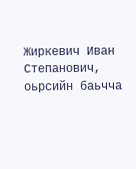Жиркевич Иван Степанович, оьрсийн баьчча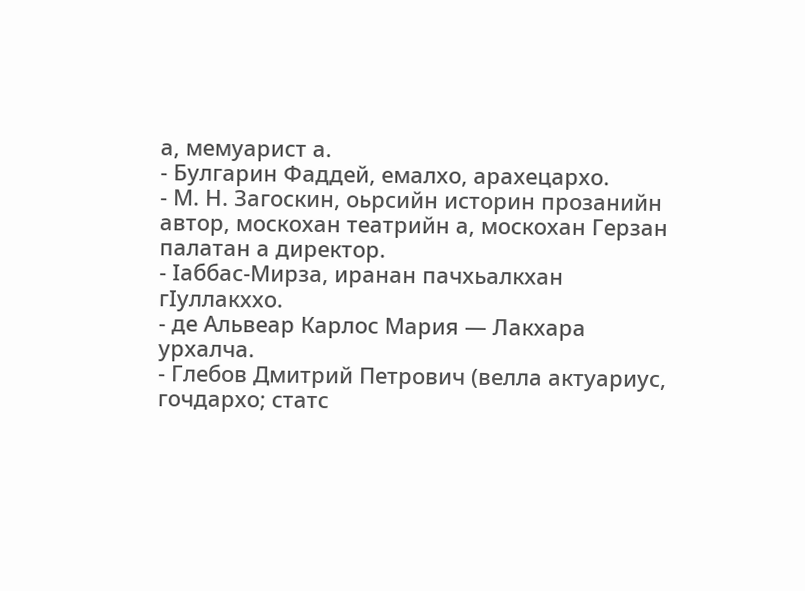а, мемуарист а.
- Булгарин Фаддей, емалхо, арахецархо.
- М. Н. Загоскин, оьрсийн историн прозанийн автор, москохан театрийн а, москохан Герзан палатан а директор.
- Ӏаббас-Мирза, иранан пачхьалкхан гӀуллакххо.
- де Альвеар Карлос Мария — Лакхара урхалча.
- Глебов Дмитрий Петрович (велла актуариус, гочдархо; статс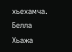хьехамча.
Белла
Хьажа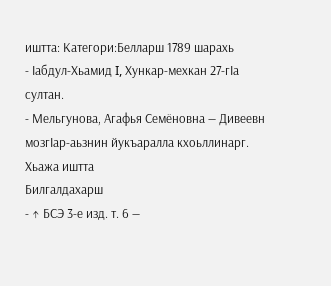иштта: Категори:Белларш 1789 шарахь
- Ӏабдул-Хьамид I, Хункар-мехкан 27-гӀа султан.
- Мельгунова, Агафья Семёновна — Дивеевн мозгӀар-аьзнин йукъаралла кхоьллинарг.
Хьажа иштта
Билгалдахарш
- ↑ БСЭ 3-е изд. т. 6 —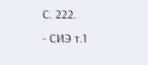С. 222.
- СИЭ т.1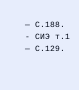— С.188.
- СИЭ т.1 — С.129.